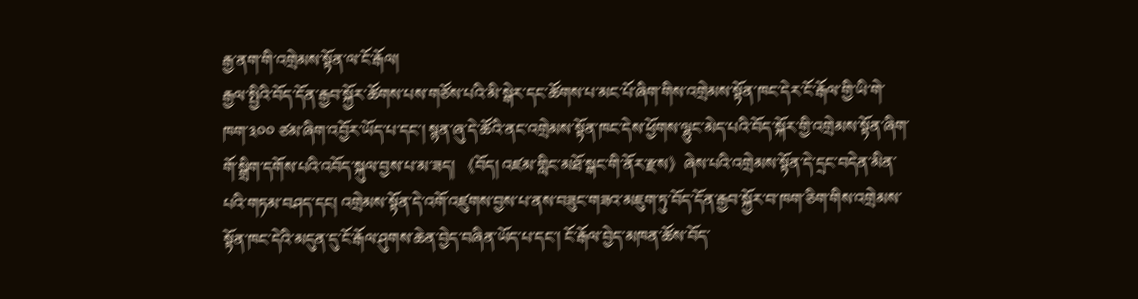རྒྱ་ནག་གི་འགྲེམས་སྟོན་ལ་ངོ་རྒོལ།
རྒྱལ་སྤྱིའི་བོད་དོན་རྒྱབ་སྐྱོར་ཚོགས་པས་གཙོས་པའི་མི་སྒེར་དང་ཚོགས་པ་མང་པོ་ཞིག་གིས་འགྲེམས་སྟོན་ཁང་དེར་ངོ་རྒོལ་གྱི་ཡི་གེ་ཁག་༣༠༠ ཙམ་ཞིག་འབྱོར་ཡོད་པ་དང་། སྙན་ཞུ་དེ་ཚོའི་ནང་འགྲེམས་སྟོན་ཁང་དེས་ཕྱོགས་ལྷུང་མེད་པའི་བོད་སྐོར་གྱི་འགྲེམས་སྟོན་ཞིག་གོ་སྒྲིག་དགོས་པའི་འབོད་སྐུལ་བྱས་པ་མ་ཟད། 《བོད། འཛམ་གླིང་མཐོ་སྒང་གི་ནོར་རྫས》ཞེས་པའི་འགྲེམས་སྟོན་དེ་དྲང་བདེན་མིན་པའི་གཏམ་བཤད་དང། འགྲེམས་སྟོན་དེ་འགོ་འཛུགས་བྱས་པ་ནས་བཟུང་གཟའ་མཇུག་ཏུ་བོད་དོན་རྒྱབ་སྐྱོར་བ་ཁག་ཅིག་གིས་འགྲེམས་སྟོན་ཁང་དེའི་མདུན་དུ་ངོ་རྒོལ་ཤུགས་ཆེན་བྱེད་བཞིན་ཡོད་པ་དང་། ངོ་རྒོལ་བྱེད་མཁན་ཚོས་བོད་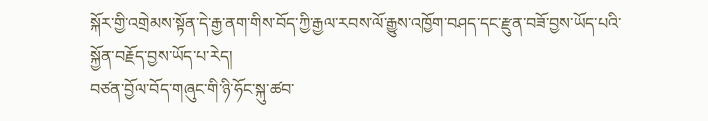སྐོར་གྱི་འགྲེམས་སྟོན་དེ་རྒྱ་ནག་གིས་བོད་ཀྱི་རྒྱལ་རབས་ལོ་རྒྱུས་འཁྱོག་བཤད་དང་རྫུན་བཟོ་བྱས་ཡོད་པའི་སྐྱོན་བརྗོད་བྱས་ཡོད་པ་རེད།
བཙན་བྱོལ་བོད་གཞུང་གི་ཉི་ཧོང་སྐུ་ཚབ་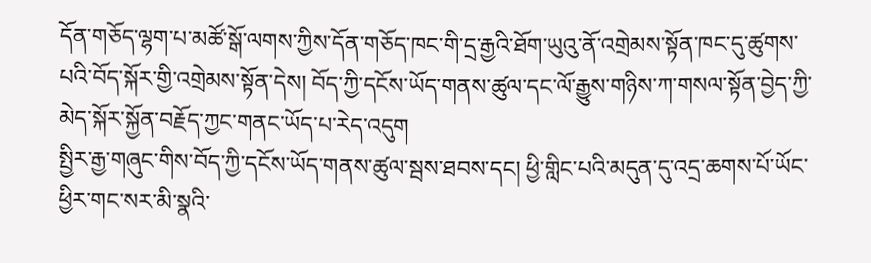དོན་གཅོད་ལྷག་པ་མཚོ་སྒོ་ལགས་ཀྱིས་དོན་གཅོད་ཁང་གི་དྲ་རྒྱའི་ཐོག་ཡུའུ་ནོ་འགྲེམས་སྟོན་ཁང་དུ་ཚུགས་པའི་བོད་སྐོར་གྱི་འགྲེམས་སྟོན་དེས། བོད་ཀྱི་དངོས་ཡོད་གནས་ཚུལ་དང་ལོ་རྒྱུས་གཉིས་ཀ་གསལ་སྟོན་བྱེད་ཀྱི་མེད་སྐོར་སྐྱོན་བརྗོད་ཀྱང་གནང་ཡོད་པ་རེད་འདུག
སྤྱིར་རྒྱ་གཞུང་གིས་བོད་ཀྱི་དངོས་ཡོད་གནས་ཚུལ་སྦས་ཐབས་དང། ཕྱི་གླིང་པའི་མདུན་དུ་འདྲ་ཆགས་པོ་ཡོང་ཕྱིར་གང་སར་མི་སྣའི་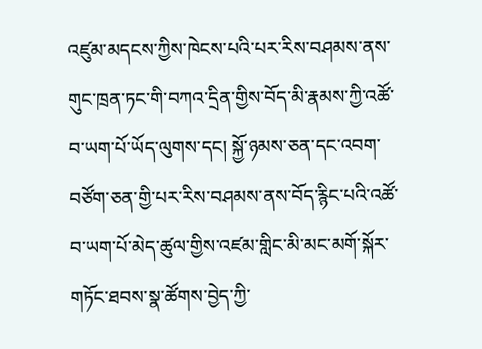འཛུམ་མདངས་ཀྱིས་ཁེངས་པའི་པར་རིས་བཤམས་ནས་གུང་ཁྲན་ཏང་གི་བཀའ་དྲིན་གྱིས་བོད་མི་རྣམས་ཀྱི་འཚོ་བ་ཡག་པོ་ཡོད་ལུགས་དང། སྐྱོ་ཉམས་ཅན་དང་འབག་བཙོག་ཅན་གྱི་པར་རིས་བཤམས་ནས་བོད་རྙིང་པའི་འཚོ་བ་ཡག་པོ་མེད་ཚུལ་གྱིས་འཛམ་གླིང་མི་མང་མགོ་སྐོར་གཏོང་ཐབས་སྣ་ཚོགས་བྱེད་ཀྱི་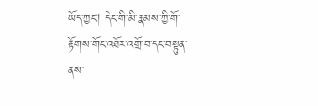ཡོད་ཀྱང། དེང་གི་མི་རྣམས་ཀྱི་གོ་རྟོགས་གོང་འཐོར་འགྲོ་བ་དང་བསྟུན་ནས་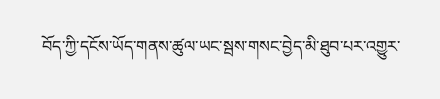བོད་ཀྱི་དངོས་ཡོད་གནས་ཚུལ་ཡང་སྦས་གསང་བྱེད་མི་ཐུབ་པར་འགྱུར་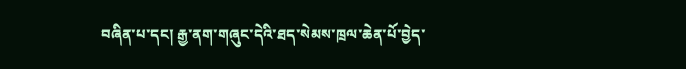བཞིན་པ་དང། རྒྱ་ནག་གཞུང་དེའི་ཐད་སེམས་ཁྲལ་ཆེན་པོ་བྱེད་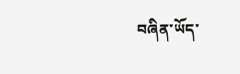བཞིན་ཡོད་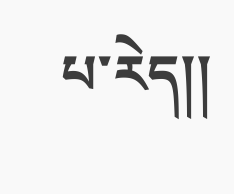པ་རེད།།